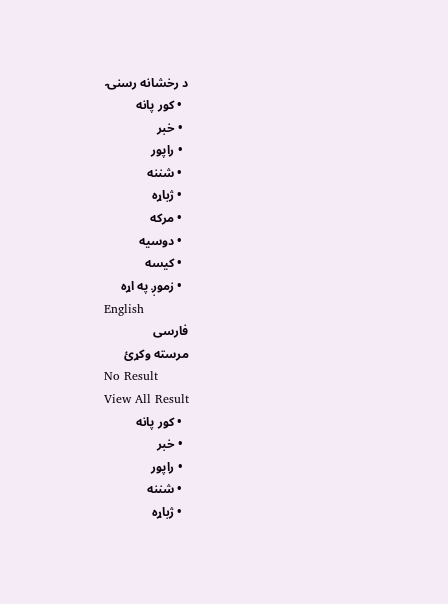د رخشانه رسنۍ
  • کور پانه
  • خبر
  • راپور
  • شننه
  • ژباړه
  • مرکه
  • دوسیه
  • کیسه
  • زموږ په اړه
English
فارسی
مرسته وکړئ
No Result
View All Result
  • کور پانه
  • خبر
  • راپور
  • شننه
  • ژباړه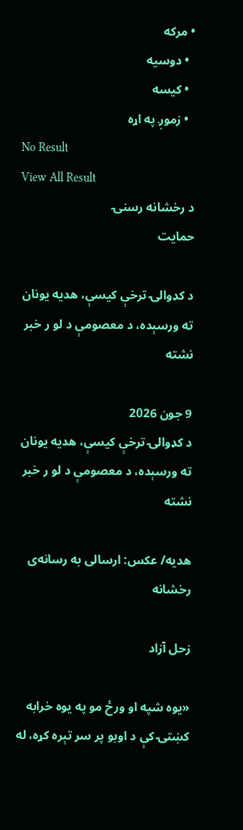• مرکه
  • دوسیه
  • کیسه
  • زموږ په اړه
No Result
View All Result
د رخشانه رسنۍ
حمایت

د کډوالۍ ترخې کیسې، هدیه یونان ته ورسېده، د معصومې د لو ر خبر نشته

9 جون 2026
د کډوالۍ ترخې کیسې، هدیه یونان ته ورسېده، د معصومې د لو ر خبر نشته

هدیه/ عکس: ارسالی به رسانه‌ی رخشانه

زحل آزاد

«یوه شپه او ورځ مو په یوه خرابه کښتۍ کې د اوبو پر سر تېره کړه، له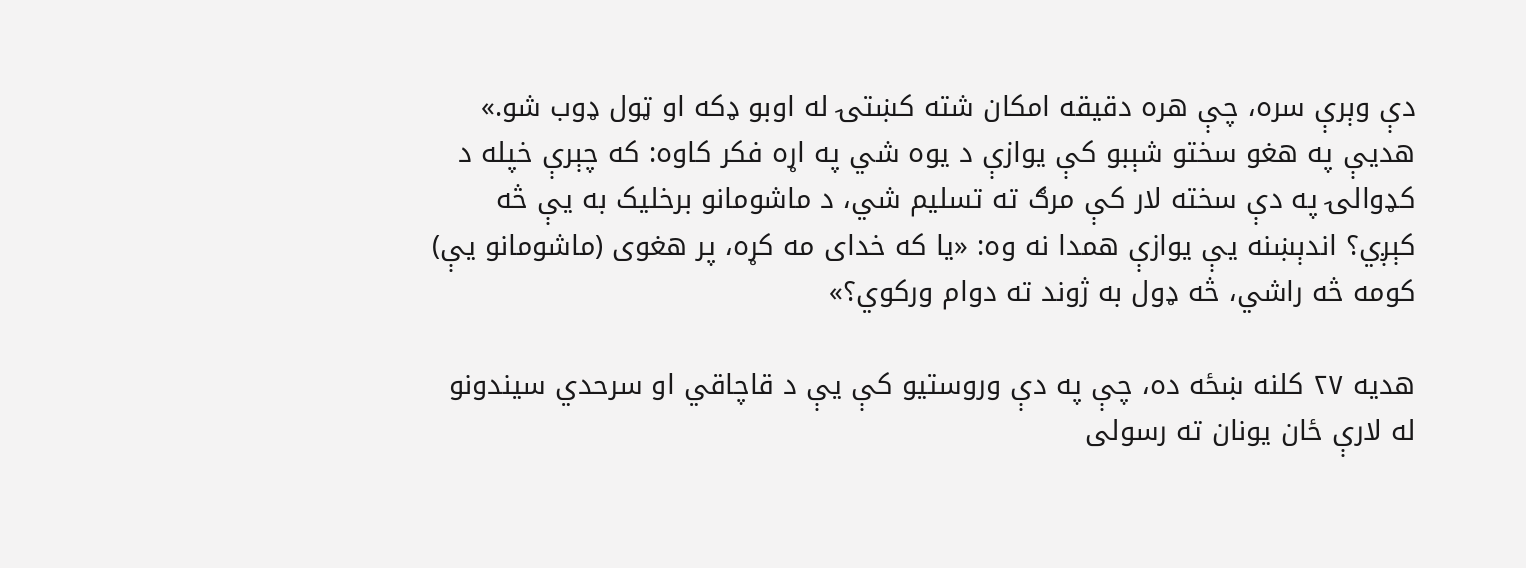دې وېرې سره، چې هره دقیقه امکان شته کښتۍ له اوبو ډکه او ټول ډوب شو.»  هدیې په هغو سختو شېبو کې یوازې د یوه شي په اړه فکر کاوه: که چېرې خپله د کډوالۍ په دې سخته لار کې مرګ ته تسلیم شي، د ماشومانو برخلیک به یې څه کېږي؟ اندېښنه یې یوازې همدا نه وه: «یا که خدای مه کړه، پر هغوی (ماشومانو یې) کومه څه راشي، څه ډول به ژوند ته دوام ورکوي؟»

هدیه ۲۷ کلنه ښځه ده، چې په دې وروستیو کې یې د قاچاقي او سرحدي سیندونو له لارې ځان یونان ته رسولی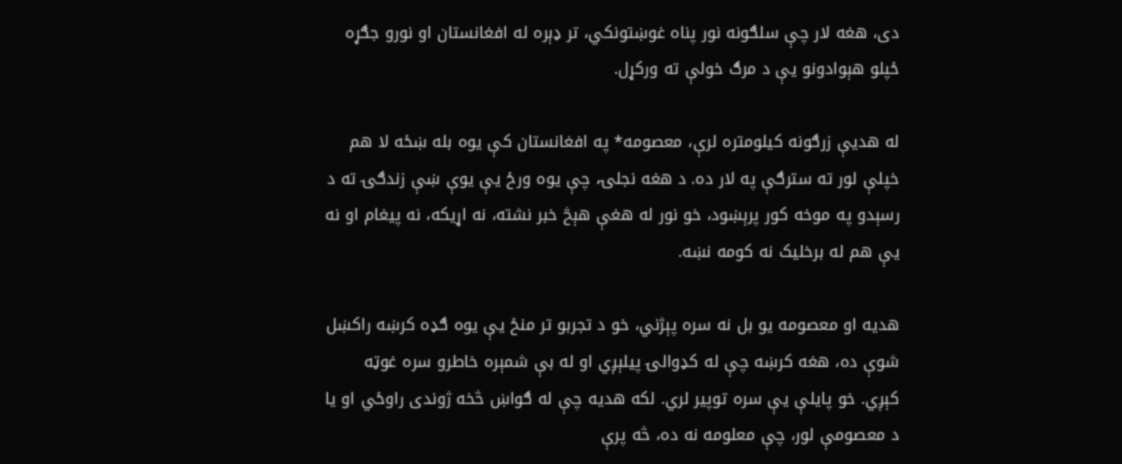دی، هغه لار چې سلګونه نور پناه غوښتونکي، تر ډېره له افغانستان او نورو جګړه ځپلو هېوادونو یې د مرګ خولې ته ورکړل.

له هدیې زرګونه کیلومتره لرې، معصومه* په افغانستان کې یوه بله ښځه لا هم خپلې لور ته سترګې په لار ده. د هغه نجلۍ، چې یوه ورځ یې یوې ښې زندګۍ ته د رسېدو په موخه کور پرېښود، خو نور له هغې هېڅ خبر نشته، نه اړیکه، نه پیغام او نه یې هم له برخلیک نه کومه نښه.

هدیه او معصومه یو بل نه سره پېژني، خو د تجربو تر منځ یې یوه ګډه کرښه راکښل شوې ده، هغه کرښه چې له کډوالۍ پیلېږي او له بې شمېره خاطرو سره غوټه کېږي. خو پایلې یې سره توپیر لري. لکه هدیه چې له ګواښ څخه ژوندی راوځي او یا د معصومې لور، چې معلومه نه ده، څه پرې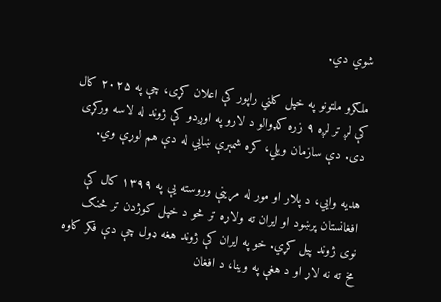شوي دي.

ملګرو ملتونو په خپل کلني راپور کې اعلان کړی، چې په ۲۰۲۵ کال کې لږ تر لږه ۹ زره کډوالو د لارو په اوږدو کې ژوند له لاسه ورکړی دی. دې سازمان ویلي، کره شمېرې ښايي له دې هم لوړې وي.

هدیه وايي، د پلار او مور له مړینې وروسته یې په ۱۳۹۹ کال کې افغانستان پرښود او ایران ته ولاړه تر څو د خپل کوژدن تر څنګ نوی ژوند پیل کړي. خو په ایران کې ژوند هغه ډول چې دې فکر کاوه مخ ته نه لاړ او د هغې په وینا، د افغان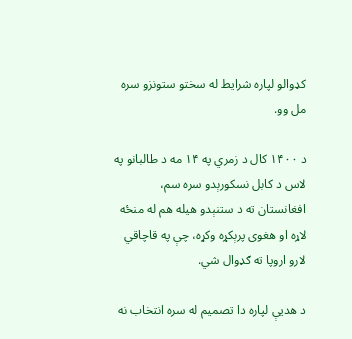کډوالو لپاره شرایط له سختو ستونزو سره مل وو.

د ۱۴۰۰ کال د زمري په ۱۴ مه د طالبانو په لاس د کابل نسکورېدو سره سم، افغانستان ته د ستنېدو هیله هم له منځه لاړه او هغوی پرېکړه وکړه، چې په قاچاقي لارو اروپا ته ګډوال شي.

د هدیې لپاره دا تصمیم له سره انتخاب نه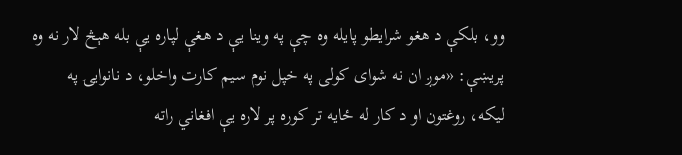وو، بلکې د هغو شرایطو پایله وه چې په وینا یې د هغې لپاره یې بله هېڅ لار نه وه پریښې: «موږ ان نه شوای کولی په خپل نوم سیم کارت واخلو، د نانوایۍ په لیکه، روغتون او د کار له ځایه تر کوره پر لاره یې افغاني راته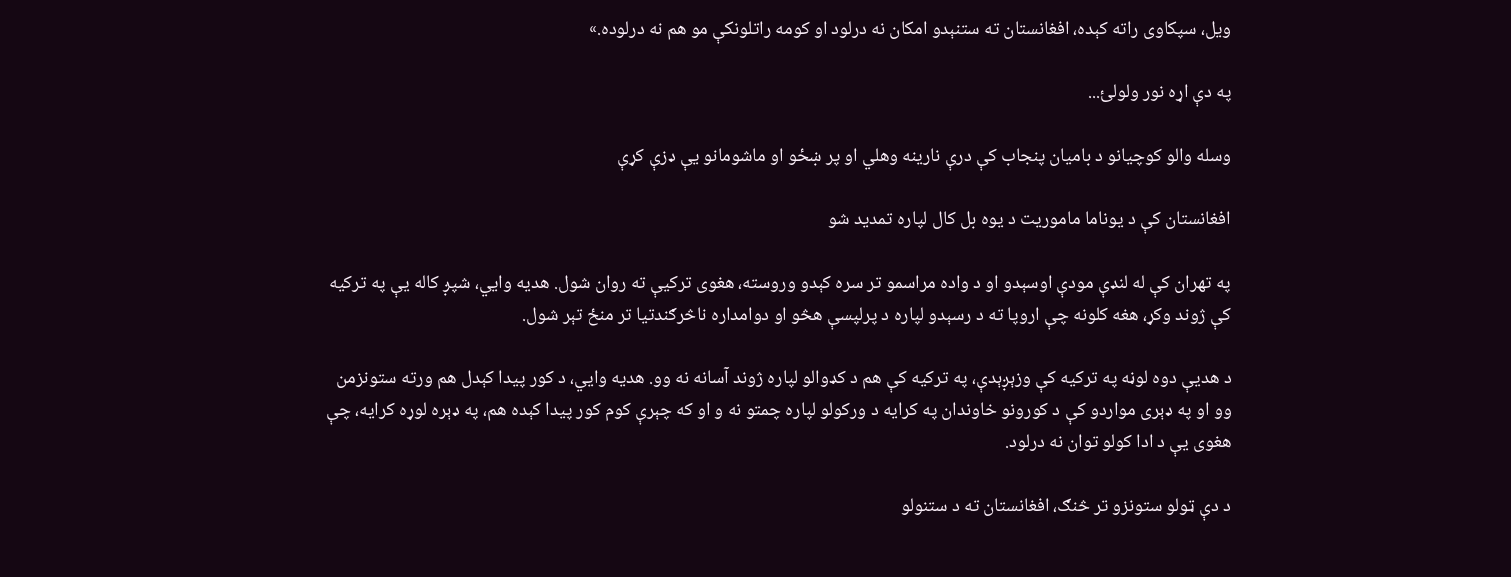ویل، سپکاوی راته کېده، افغانستان ته ستنېدو امکان نه درلود او کومه راتلونکې مو هم نه درلوده.»

په دې اړه نور ولولئ...

وسله والو کوچیانو د بامیان پنجاب کې درې نارینه وهلي او پر ښځو او ماشومانو یې ډزې کړې

افغانستان کې د یوناما ماموریت د یوه بل کال لپاره تمدید شو

په تهران کې له لنډې مودې اوسېدو او د واده مراسمو تر سره کېدو وروسته، هغوی ترکیې ته روان شول. هدیه وايي، شپږ کاله یې په ترکیه کې ژوند وکړ، هغه کلونه چې اروپا ته د رسېدو لپاره د پرلپسې هڅو او دوامداره ناڅرګندتیا تر منځ تېر شول.

د هدیې دوه لوڼه په ترکیه کې وزېږېدې، په ترکیه کې هم د کډوالو لپاره ژوند آسانه نه وو. هدیه وايي، د کور پیدا کېدل هم ورته ستونزمن وو او په ډېری مواردو کې د کورونو خاوندان په کرایه د ورکولو لپاره چمتو نه و او که چېرې کوم کور پیدا کېده هم، په ډېره لوړه کرایه، چې هغوی یې د ادا کولو توان نه درلود.

د دې ټولو ستونزو تر څنګ، افغانستان ته د ستنولو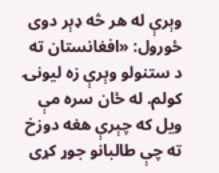وېرې له هر څه ډېر دوی ځورول: «افغانستان ته د ستنولو وېرې زه لیونۍ کولم. له ځان سره مې ویل که چېرې هغه دوزخ ته چې طالبانو جوړ کړی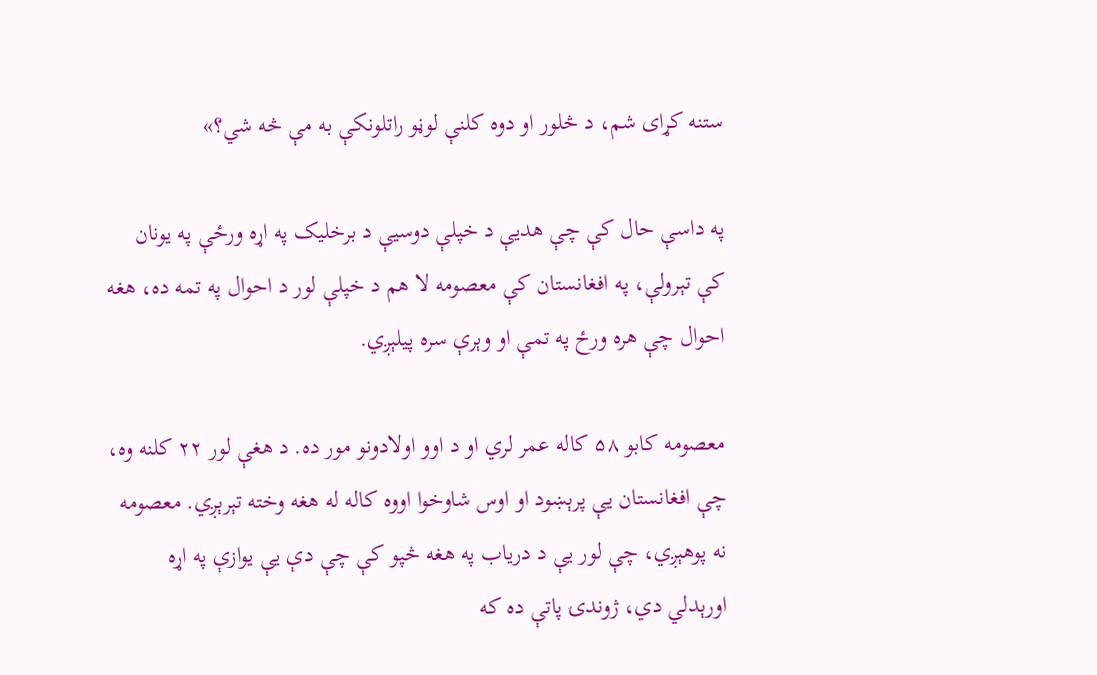ستنه کړای شم، د څلور او دوه کلنې لوڼو راتلونکې به مې څه شي؟»

په داسې حال کې چې هدیې د خپلې دوسیې د برخلیک په اړه ورځې په یونان کې تېرولې، په افغانستان کې معصومه لا هم د خپلې لور د احوال په تمه ده، هغه احوال چې هره ورځ په تمې او وېرې سره پیلېږي.

معصومه کابو ۵۸ کاله عمر لري او د اوو اولادونو مور ده. د هغې لور ۲۲ کلنه وه، چې افغانستان یې پرېښود او اوس شاوخوا اووه کاله له هغه وخته تېرېږي. معصومه نه پوهېږي، چې لور یې د دریاب په هغه څپو کې چې دې یې یوازې په اړه اورېدلي دي، ژوندۍ پاتې ده که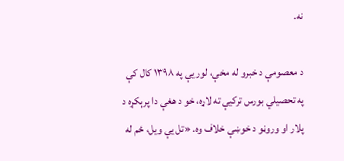نه.

د معصومې د خبرو له مخې، لور یې په ۱۳۹۸ کال کې په تحصیلي بورس ترکیې ته لاړه، خو د هغې دا پرېکړه د پلار او وروڼو د خوښې خلاف وه. «تل یې ویل، ځم له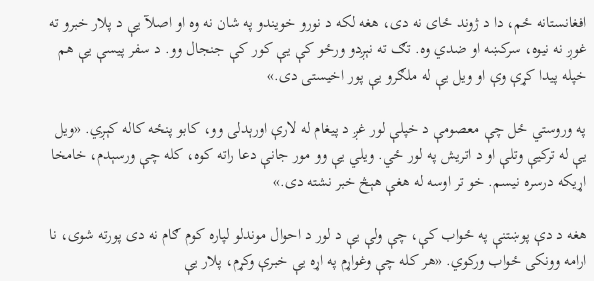افغانستانه ځم، دا د ژوند ځای نه دی، هغه لکه د نورو خویندو په شان نه وه او اصلآ یې د پلار خبرو ته غوږ نه نیوه، سرکښه او ضدي وه. تګ ته نېږدو ورځو کې يې کور کې جنجال وو. د سفر پیسې یې هم خپله پیدا کړې وې او ویل یې له ملګرو یې پور اخیستی دی.»

په وروستي ځل چې معصومې د خپلې لور غږ د پیغام له لارې اورېدلی وو، کابو پنځه کاله کېږي. «ویل یې له ترکیې وتلې او د اتریش په لور ځي. ویلي یې وو مور جانې دعا راته کوه، کله چې ورسېدم، خامخا اړیکه درسره نیسم. خو تر اوسه له هغې هېڅ خبر نشته دی.»

هغه د دې پوښتنې په ځواب کې، چې ولې یې د لور د احوال موندلو لپاره کوم ګام نه دی پورته شوی، نا ارامه وونکی ځواب ورکوي. «هر کله چې وغواړم په اړه یې خبرې وکړم، پلار یې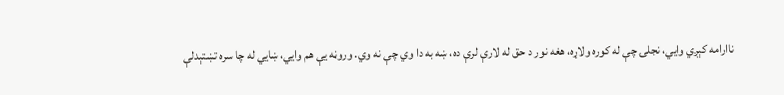ناارامه کېږي وايي، نجلۍ چې له کوره ولاړه، هغه نور د حق له لارې لرې ده، ښه به دا وي چې نه وي. وروڼه یې هم وايي، ښايي له چا سره تښتېدلې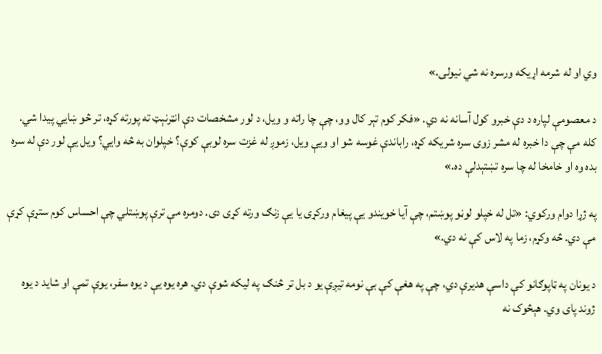وي او له شرمه اړیکه ورسره نه شي نیولی.»

د معصومې لپاره د دې خبرو کول آسانه نه دي. «فکر کوم تېر کال وو، چې چا راته و ویل، د لور مشخصات دې انټرنېټ ته پورته کړه، تر څو ښايي پیدا شي. کله مې چې دا خبره له مشر زوی سره شریکه کړه، راباندې غوسه شو او ویې ویل، زموږ له غزت سره لوبې کوې؟ خپلوان به څه وايي؟ ویل یې لور دې له سره بده وه او خامخا له چا سره تښتېدلې ده.»

په ژړا دوام ورکوي: «تل له خپلو لوڼو پوښتم، چې آیا خویندو یې پیغام ورکړی یا یې زنګ ورته کړی دی. دومره مې ترې پوښتلي چې احساس کوم ستړې کړې مې دي. څه وکړم، زما په لاس کې نه دي.»

د یونان په ټاپوګانو کې داسې هدیرې دي، چې په هغې کې بې نومه تیږې یو د بل تر څنګ په لیکه شوې دي. هره یوه یې د یوه سفر، یوې تمې او شاید د یوه ژوند پای وي. هېڅوک نه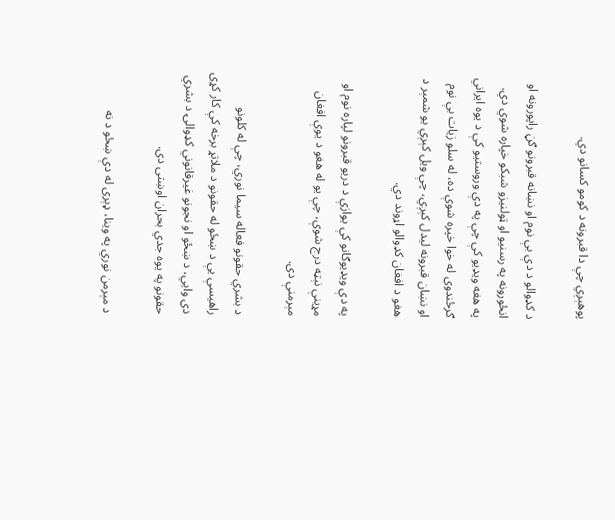پوهېږي چې دا قبرونه د کومو کسانو دي.

د کډوالو د دې بې نوم او نښانه قبرونو ګڼ راپورونه او انځورونه په رسنیو او ټولنیزو شبکو خپاره شوي دي. په هغه ویډیو کې چې په دې وروستیو کې د یوه ایراني ګرځندوی له خوا خپره شوې ده، له سلو زیات بې نوم او نښان قبرونه لیدل کېږي، چې ویل کېږي یو شمېر د هغو د افغان کډوالو اړوند دي.

په دې ویډیوګانو کې یوازې د دریو قبرونو لپاره نوم او مړینې نېټه درج شوې، چې یو له هغو د یوې افغان مېرمنې دی.

د بشري حقونو فعاله سیما نوري، چې له کلونو راهیسې یې د ښځو له حقونو د ملاتړ برخه کې کار کړی دی وايي، د ښځو او نجونو غیرقانوني کډوالۍ د بشري حقونو په یوه جدي بحران اوښتی دی.

د مېرمن نوري په وینا، ډېری له دې ښځو د نه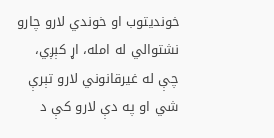خوندیتوب او خوندي لارو چارو نشتوالي له امله، اړ کېږي، چې له غیرقانوني لارو تېرې شي او په دې لارو کې د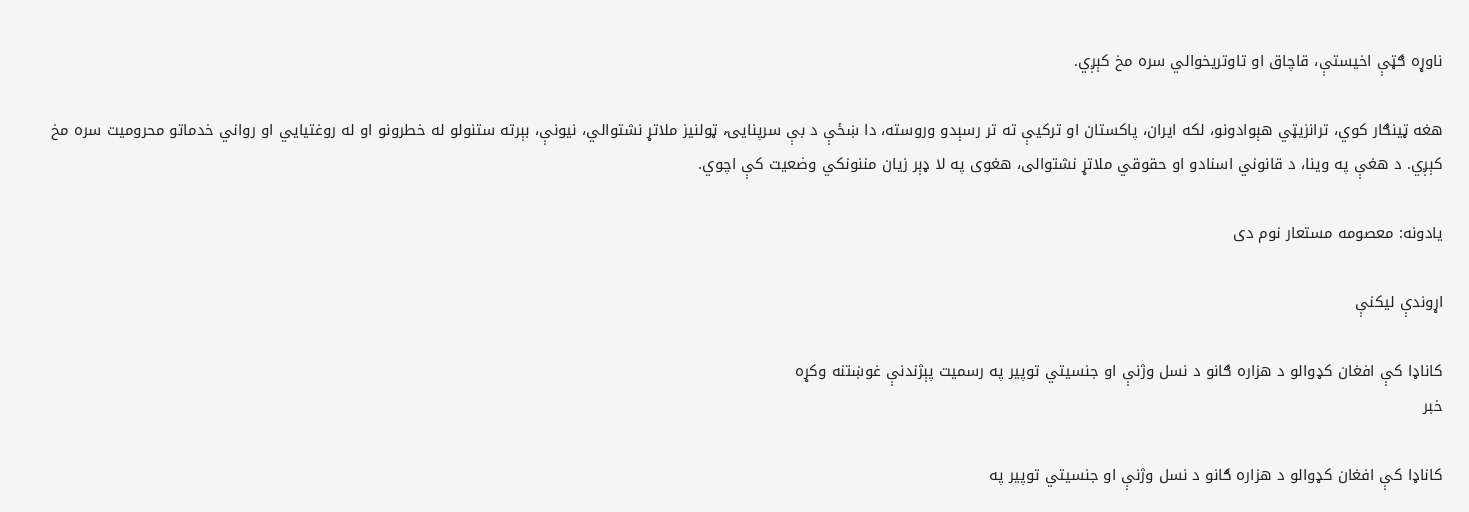ناوړه ګټې اخیستې، قاچاق او تاوتریخوالي سره مخ کېږي.

هغه ټینګار کوي، ترانزیټي هېوادونو، لکه ایران، پاکستان او ترکیې ته تر رسېدو وروسته، دا ښځې د بې سرپنایۍ، ټولنیز ملاتړ نشتوالي، نیونې، بېرته ستنولو له خطرونو او له روغتیايي او رواني خدماتو محرومیت سره مخ کېږي. د هغې په وینا، د قانوني اسنادو او حقوقي ملاتړ نشتوالی، هغوی په لا ډېر زیان مننونکي وضعیت کې اچوي.

یادونه: معصومه مستعار نوم دی

اړوندې لیکنې

کاناډا کې افغان کډوالو د هزاره ګانو د نسل وژنې او جنسیتي توپیر په رسمیت پېژندنې غوښتنه وکړه
خبر

کاناډا کې افغان کډوالو د هزاره ګانو د نسل وژنې او جنسیتي توپیر په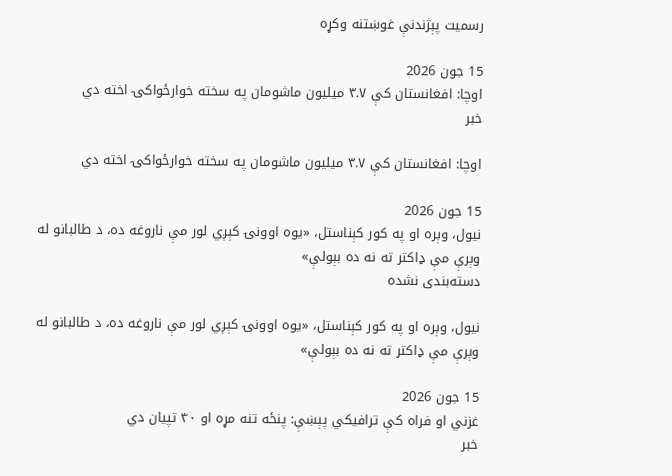رسمیت پېژندنې غوښتنه وکړه

15 جون 2026
اوچا: افغانستان کې ۳.۷ میلیون ماشومان په سخته خوارځواکۍ اخته دي
خبر

اوچا: افغانستان کې ۳.۷ میلیون ماشومان په سخته خوارځواکۍ اخته دي

15 جون 2026
نیول، وېره او په کور کېناستل، «یوه اوونۍ کېږي لور مې ناروغه ده، د طالبانو له وېرې مې ډاکتر ته نه ده بېولې»
دسته‌بندی نشده

نیول، وېره او په کور کېناستل، «یوه اوونۍ کېږي لور مې ناروغه ده، د طالبانو له وېرې مې ډاکتر ته نه ده بېولې»

15 جون 2026
غزني او فراه کې ترافیکي پېښې: پنځه تنه مړه او ۴۰ تپیان دي
خبر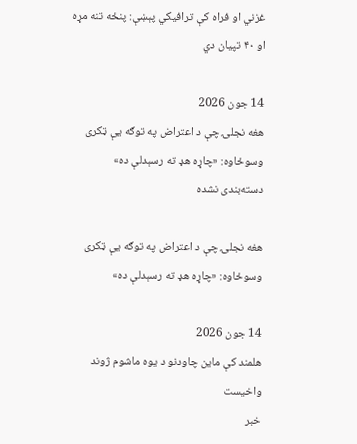غزني او فراه کې ترافیکي پېښې: پنځه تنه مړه او ۴۰ تپیان دي

14 جون 2026
هغه نجلۍ چې د اعتراض په توګه یې ټکری وسوځاوه: «چاړه هډ ته رسېدلې ده»
دسته‌بندی نشده

هغه نجلۍ چې د اعتراض په توګه یې ټکری وسوځاوه: «چاړه هډ ته رسېدلې ده»

14 جون 2026
هلمند کې ماین چاودنو د یوه ماشوم ژوند واخیست
خبر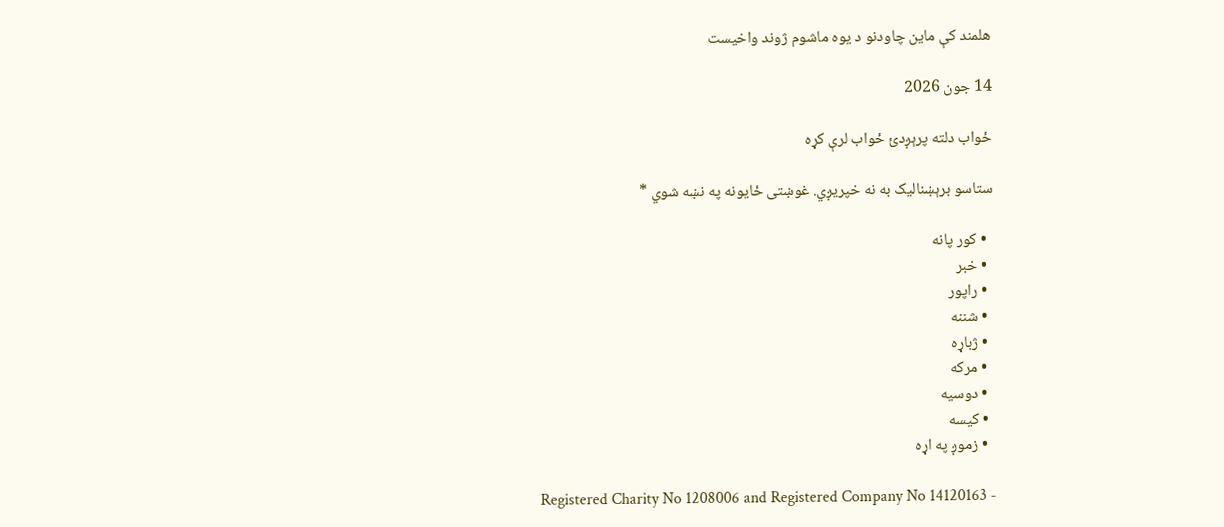هلمند کې ماین چاودنو د یوه ماشوم ژوند واخیست

14 جون 2026

ځواب دلته پرېږدئ ځواب لرې کړه

ستاسو برېښناليک به نه خپريږي. غوښتى ځایونه په نښه شوي *

  • کور پانه
  • خبر
  • راپور
  • شننه
  • ژباړه
  • مرکه
  • دوسیه
  • کیسه
  • زموږ په اړه

Registered Charity No 1208006 and Registered Company No 14120163 -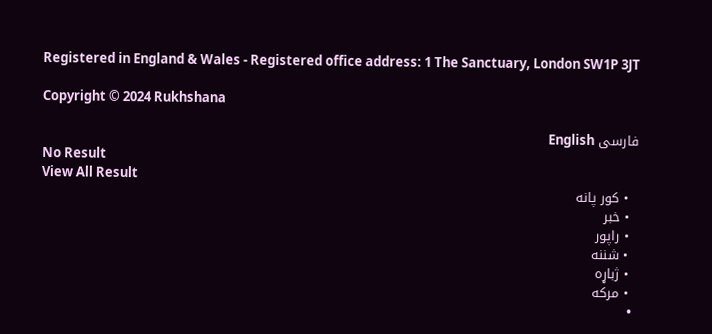Registered in England & Wales - Registered office address: 1 The Sanctuary, London SW1P 3JT

Copyright © 2024 Rukhshana

فارسی English
No Result
View All Result
  • کور پانه
  • خبر
  • راپور
  • شننه
  • ژباړه
  • مرکه
  •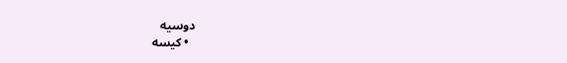دوسیه
  • کیسه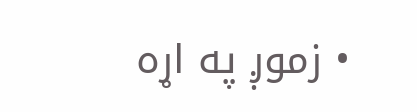• زموږ په اړه